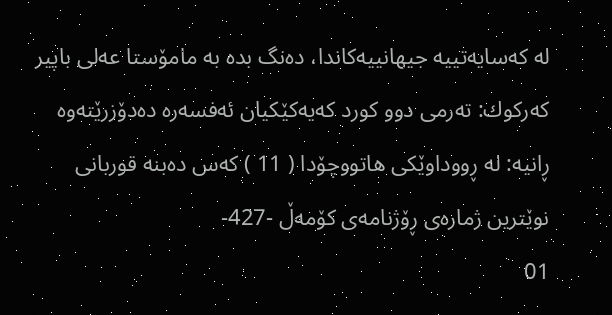له‌ كه‌سایه‌تییه‌ جیهانییه‌كاندا، ده‌نگ بده‌ به‌ مامۆستا عه‌لی‌ باپیر      كه‌ركوك: ته‌رمی‌ دوو كورد كه‌یه‌كێكیان ئه‌فسه‌ره‌ ده‌دۆزرێته‌وه‌      ڕانیه‌: له‌ ڕووداوێكی‌ هاتووچۆدا ( 11 ) كه‌س ده‌بنه‌ قوربانی‌
نوێترین ژماره‌ی ڕۆژنامه‌ی کۆمه‌ڵ -427-
01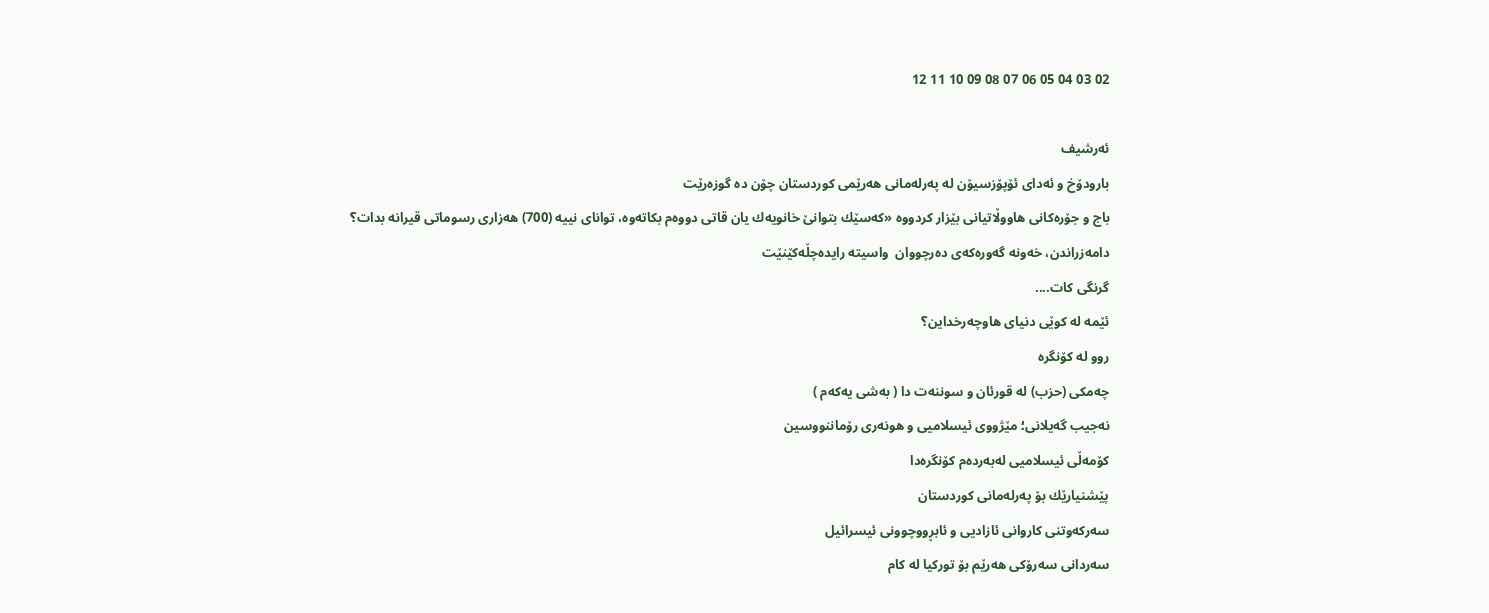02 03 04 05 06 07 08 09 10 11 12

ئه‌رشیف
بارودۆخ و ئه‌دای‌ ئۆپۆزسیۆن له‌ په‌رله‌مانی‌ هه‌رێمی‌ كوردستان چۆن ده گوزه‌رێت
باج و جۆره‌كانی‌ هاووڵاتیانی‌ بێزار كردووه‌ «كه‌سێك بتوانێ‌ خانویه‌ك یان قاتی‌ دووه‌م بكاته‌وه‌، توانای‌ نییه‌ (700) هه‌زاری‌ رسوماتی‌ قیرانه‌ بدات؟
دامه‌زراندن، خه‌ونه‌ گه‌وره‌كه‌ی‌ ده‌رچووان ‌ واسیته‌ رایده‌چڵه‌كێنێت
گرنگی‌ كات....
ئێمه‌ له‌ كوێی‌ دنیای‌ هاوچه‌رخداین‌؟
روو له‌ كۆنگره‌
چه‌مكی‌ (حزب) له‌ قورئان و سوننه‌ت دا ( به‌شی‌ یه‌كه‌م )
نه‌جیب گه‌یلانی‌؛ مێژووی‌ ئیسلامیی‌ و هونه‌ری‌ رۆماننووسین
كۆمه‌ڵی‌ ئیسلامیی له‌به‌رده‌م كۆنگره‌دا
پێشنیارێك بۆ په‌رله‌مانی‌ كوردستان
سه‌ركه‌وتنی كاروانی ئازادیی و ئابڕووچوونی ئیسرائیل
سه‌ردانی‌ سه‌رۆكی‌ هه‌رێم بۆ توركیا له‌ كام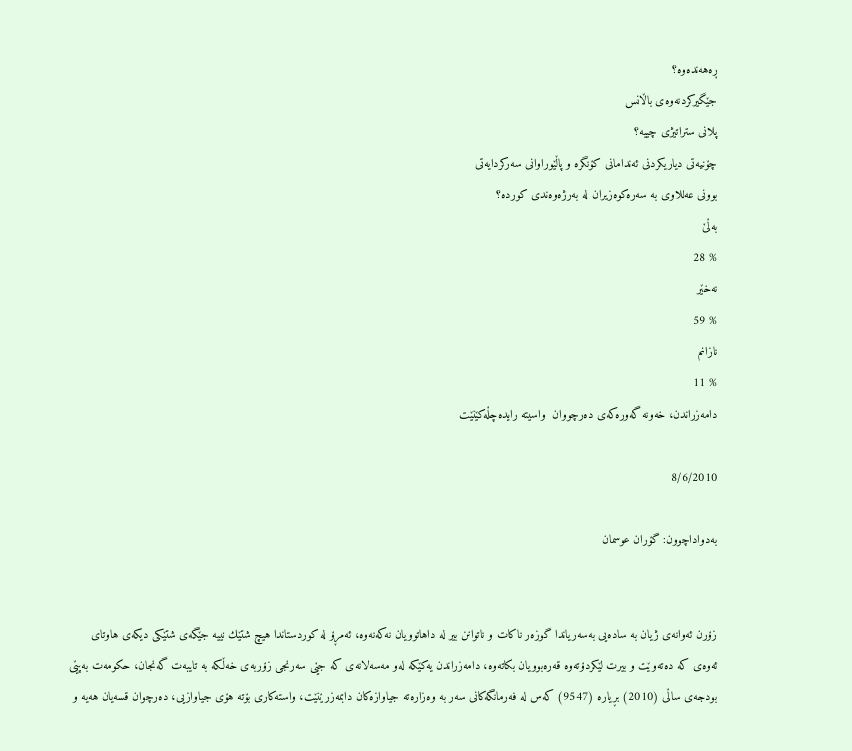ڕه‌هه‌نده‌وه‌؟
جێگیركردنه‌وه‌ی‌ باڵانس
پلانی ستراتیژی چییه‌؟
چۆنیه‌تی‌ دیاریكردنی‌ ئه‌ندامانی‌ كۆنگره‌ و پاڵێوراوانی‌ سه‌ركردایه‌تی‌
بوونی عه‌للاوی به‌ سه‌ره‌كوه‌زیران له‌ به‌رژه‌وه‌ندی كورده‌؟
به‌ڵێ
% 28
نه‌خێر
% 59
نازانم
% 11
دامه‌زراندن، خه‌ونه‌ گه‌وره‌كه‌ی‌ ده‌رچووان ‌ واسیته‌ رایده‌چڵه‌كێنێت

8/6/2010

به‌دواداچوون: گۆران عوسمان


زۆرن ئه‌وانه‌ی‌ ژیان به‌ ساده‌یی به‌سه‌ریاندا گوزه‌ر ناكات و ناتوانن بیر له‌ داهاتوویان نه‌كه‌نه‌وه‌، ئه‌مڕۆ له‌ كوردستاندا هیچ شتێك نییه‌ جێگه‌ی‌ شتێكی‌ دیكه‌ی‌ هاوتای‌ ئه‌وه‌ی‌ كه‌ ده‌ته‌وێت و بیرت لێكردۆته‌وه‌ قه‌ره‌بوویان بكاته‌وه‌، دامه‌زراندن یه‌كێكه‌ له‌و مه‌سه‌لانه‌ی‌ كه‌ جێی‌ سه‌رنجی‌ زۆربه‌ی‌ خه‌ڵكه‌ به‌ تایبه‌ت گه‌نجان، حكومه‌ت به‌پێی‌ بودجه‌ی‌ ساڵی‌ (2010) بڕیاره‌ (9547) كه‌س له‌ فه‌رمانگه‌كانی‌ سه‌ر به‌ وه‌زاره‌ته‌ جیاوازه‌كان دابمه‌زرێنێت، واسته‌كاری‌ بۆته‌ هۆی‌ جیاوازیی‌، ده‌رچوان قسه‌یان هه‌یه‌ و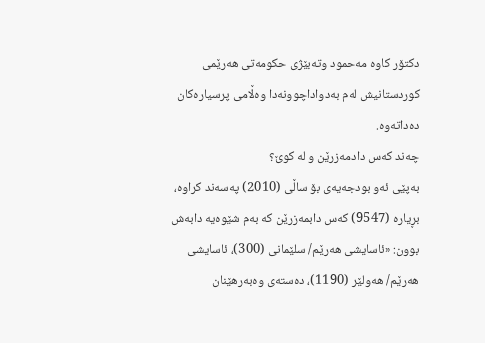دكتۆر كاوه‌ مه‌حمود وته‌بێژی‌ حكومه‌تی‌ هه‌رێمی‌ كوردستانیش له‌م به‌دواداچوونه‌دا وه‌ڵامی‌ پرسیاره‌كان ده‌داته‌وه‌.
چه‌ند كه‌س دادمه‌زرێن و له‌ كوێ‌؟
به‌پێی‌ ئه‌و بودجه‌یه‌ی‌ بۆ ساڵی‌ (2010) په‌سه‌ند كراوه‌، بڕیاره‌ (9547) كه‌س دابمه‌زرێن كه‌ به‌م شێوه‌یه‌ دابه‌ش بوون: «ئاسایشی‌ هه‌رێم/ سلێمانی‌ (300)، ئاسایشی‌ هه‌رێم/ هه‌ولێر (1190)، ده‌سته‌ی‌ وه‌به‌رهێنان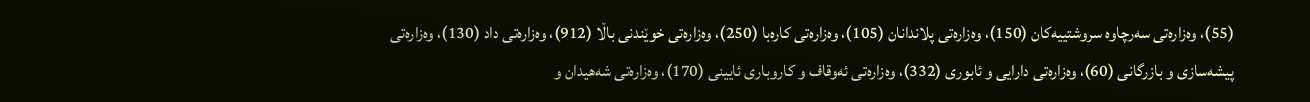(55)، وه‌زاره‌تی‌ سه‌رچاوه‌ سروشتییه‌كان (150)، وه‌زاره‌تی‌ پلاندانان (105)، وه‌زاره‌تی‌ كاره‌با (250)، وه‌زاره‌تی‌ خوێندنی‌ باڵا (912)، وه‌زاره‌تی‌ داد (130)، وه‌زاره‌تی‌ پیشه‌سازی‌ و بازرگانی‌ (60)، وه‌زاره‌تی‌ دارایی‌ و ئابوری‌ (332)، وه‌زاره‌تی‌ ئه‌وقاف و كاروباری‌ ئایینی‌ (170)، وه‌زاره‌تی‌ شه‌هیدان و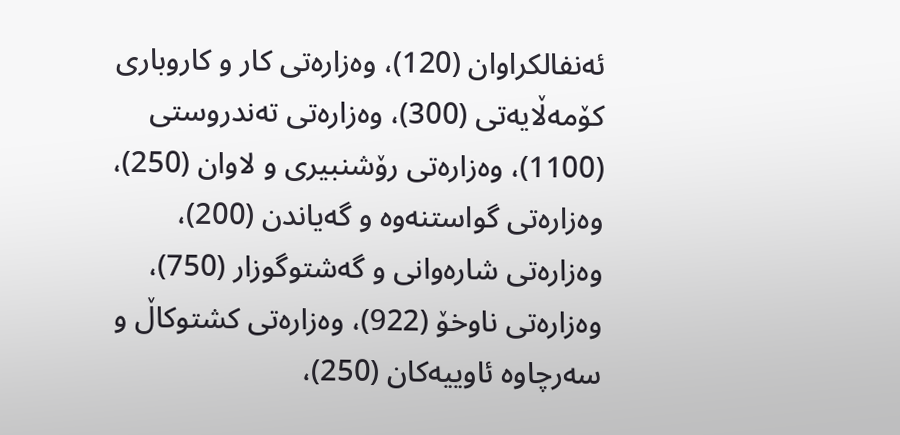ئه‌نفالكراوان (120)، وه‌زاره‌تی‌ كار و كاروباری‌ كۆمه‌ڵایه‌تی‌ (300)، وه‌زاره‌تی‌ ته‌ندروستی‌ (1100)، وه‌زاره‌تی‌ رۆشنبیری‌ و لاوان (250)، وه‌زاره‌تی‌ گواستنه‌وه‌ و گه‌یاندن (200)، وه‌زاره‌تی‌ شاره‌وانی‌ و گه‌شتوگوزار (750)، وه‌زاره‌تی‌ ناوخۆ (922)، وه‌زاره‌تی‌ كشتوكاڵ و سه‌رچاوه‌ ئاوییه‌كان (250)،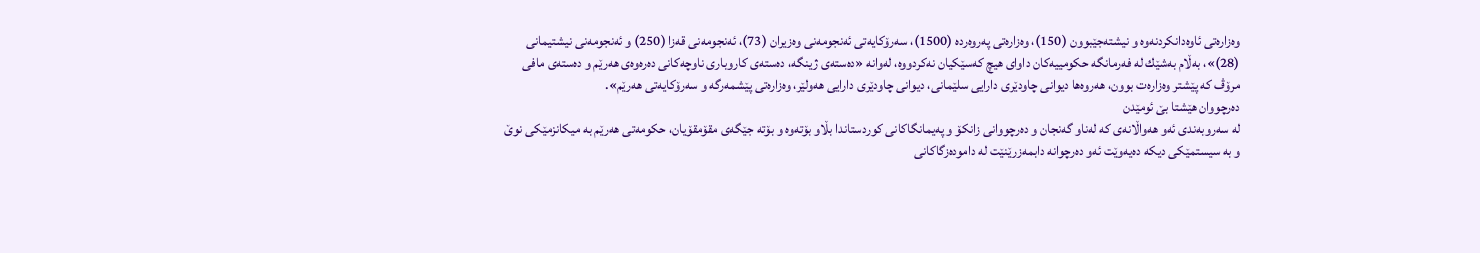وه‌زاره‌تی‌ ئاوه‌دانكردنه‌وه‌ و نیشته‌جێبوون (150)، وه‌زاره‌تی‌ په‌روه‌رده‌ (1500)، سه‌رۆكایه‌تی‌ ئه‌نجومه‌نی‌ وه‌زیران (73)، ئه‌نجومه‌نی‌ قه‌زا (250) و ئه‌نجومه‌نی‌ نیشتیمانی‌ (28)»، به‌ڵام به‌شێك له‌ فه‌رمانگه‌ حكومییه‌كان داوای‌ هیچ كه‌سێكیان نه‌كردووه‌، له‌وانه‌ «ده‌سته‌ی‌ ژینگه‌، ده‌سته‌ی‌ كاروباری‌ ناوچه‌كانی‌ ده‌ره‌وه‌ی‌ هه‌رێم و ده‌سته‌ی‌ مافی‌ مرۆڤ كه‌ پێشتر وه‌زاره‌ت بوون، هه‌روه‌ها دیوانی‌ چاودێری‌ دارایی‌ سلێمانی‌، دیوانی‌ چاودێری‌ دارایی‌ هه‌ولێر، وه‌زاره‌تی‌ پێشمه‌رگه‌ و سه‌رۆكایه‌تی‌ هه‌رێم».
ده‌رچووان هێشتا بێ‌ ئومێدن
له‌ سه‌روبه‌ندی‌ ئه‌و هه‌واڵانه‌ی‌ كه‌ له‌ناو گه‌نجان و ده‌رچووانی‌ زانكۆ و په‌یمانگاكانی‌ كوردستاندا بڵاو بۆته‌وه‌ و بۆته‌ جێگه‌ی‌ مقۆمقۆیان، حكومه‌تی‌ هه‌رێم به‌ میكانزمێكی‌ نوێ و به‌ سیستمێكی‌ دیكه‌ ده‌یه‌وێت ئه‌و ده‌رچوانه‌ دابمه‌زرێنێت له‌ داموده‌زگاكانی‌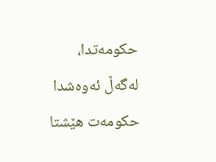حكومه‌تدا، له‌گه‌ڵ ئه‌وه‌شدا حكومه‌ت هێشتا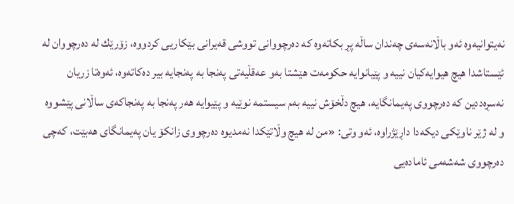نه‌یتوانیه‌وه‌ ئه‌و باڵانه‌سه‌ی‌ چه‌ندان ساڵه‌ پڕ بكاته‌وه‌ كه‌ ده‌رچووانی‌ تووشی‌ قه‌یرانی‌ بێكاریی‌ كردووه‌، زۆرێك له‌ ده‌رچووان له‌ ئێستاشدا هیچ هیوایه‌كیان نییه‌ و پێیانوایه‌ حكومه‌ت هێشتا به‌و عه‌قڵیه‌تی‌ په‌نجا به‌ په‌نجایه‌ بیر ده‌كاته‌وه‌، ئه‌وه‌تا زریان نه‌سڕه‌ددین كه‌ ده‌رچووی‌ په‌یمانگایه‌، هیچ دڵخۆش نییه‌ به‌م سیستمه‌ نوێیه‌ و پێیوایه‌ هه‌ر په‌نجا به‌ په‌نجاكه‌ی‌ ساڵانی‌ پێشووه‌ و له‌ ژێر ناوێكی‌ دیكه‌دا داڕێژراوه‌، ئه‌و وتی‌: «من له‌ هیچ وڵاتێكدا نه‌مدیوه‌ ده‌رچووی‌ زانكۆ یان په‌یمانگای‌ هه‌بێت، كه‌چی‌ ده‌رچووی‌ شه‌شه‌می‌ ئاماده‌یی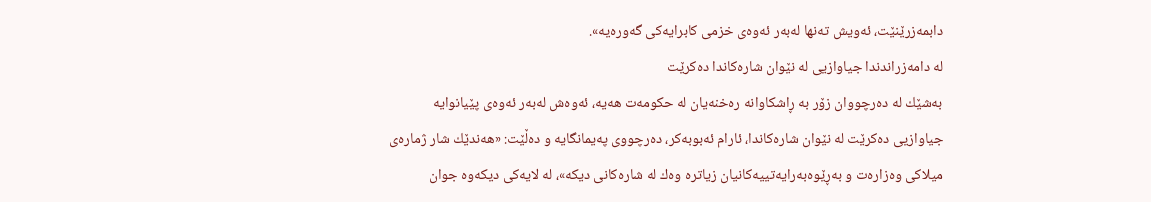دابمه‌زرێنێت، ئه‌ویش ته‌نها له‌به‌ر ئه‌وه‌ی‌ خزمی‌ كابرایه‌كی‌ گه‌وره‌یه‌».
له‌ دامه‌زراندندا جیاوازیی له‌ نێوان شاره‌كاندا ده‌كرێت
به‌شێك له‌ ده‌رچووان زۆر به‌ ڕاشكاوانه‌ ره‌خنه‌یان له‌ حكومه‌ت هه‌یه‌، ئه‌وه‌ش له‌به‌ر ئه‌وه‌ی‌ پێیانوایه‌ جیاوازیی ده‌كرێت له‌ نێوان شاره‌كاندا، ئارام ئه‌بوبه‌كر، ده‌رچووی‌ په‌یمانگایه‌ و ده‌ڵێت: «هه‌ندێك شار ژماره‌ی‌ میلاكی‌ وه‌زاره‌ت و به‌ڕێوه‌به‌رایه‌تییه‌كانیان زیاتره‌ وه‌ك له‌ شاره‌كانی‌ دیكه‌»، له‌ لایه‌كی‌ دیكه‌وه‌ جوان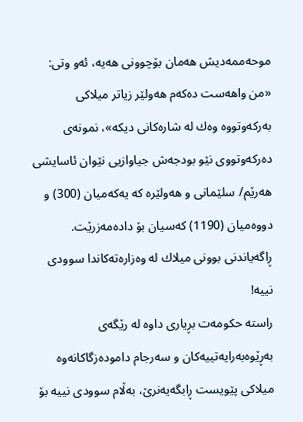موحه‌ممه‌دیش هه‌مان بۆچوونی‌ هه‌یه‌، ئه‌و وتی‌: «من واهه‌ست ده‌كه‌م هه‌ولێر زیاتر میلاكی‌ به‌ركه‌وتووه‌ وه‌ك له‌ شاره‌كانی‌ دیكه‌»، نمونه‌ی‌ ده‌ركه‌وتووی‌ نێو بودجه‌ش جیاوازیی‌ نێوان ئاسایشی‌ هه‌رێم/ سلێمانی‌ و هه‌ولێره‌ كه‌ یه‌كه‌میان (300) و دووه‌میان (1190) كه‌سیان بۆ داده‌مه‌زرێت.
ڕاگه‌یاندنی‌ بوونی‌ میلاك له‌ وه‌زاره‌ته‌كاندا سوودی‌ نییه‌!
راسته‌ حكومه‌ت بڕیاری داوه‌ له‌ رێگه‌ی‌ به‌ڕێوه‌به‌رایه‌تییه‌كان و سه‌رجام داموده‌زگاكانه‌وه‌ میلاكی‌ پێویست ڕابگه‌یه‌نرێ‌، به‌ڵام سوودی‌ نییه‌ بۆ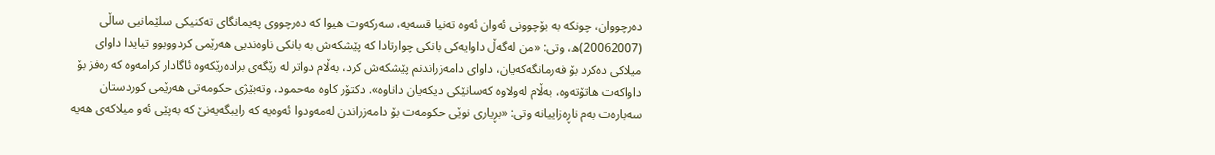ده‌رچووان، چونكه‌ به‌ بۆچوونی‌ ئه‌وان ئه‌وه‌ ته‌نیا قسه‌یه‌، سه‌ركه‌وت هیوا كه‌ ده‌رچووی‌ په‌یمانگای‌ ته‌كنیكی‌ سلێمانیی ساڵی‌ (20062007)ه‌، وتی‌: «من له‌گه‌ڵ داوایه‌كی‌ بانكی‌ چوارتادا كه‌ پێشكه‌ش به‌ بانكی‌ ناوه‌ندیی‌ هه‌رێمی‌ كردووبوو تیایدا داوای‌ میلاكی‌ ده‌كرد بۆ فه‌رمانگه‌كه‌یان، داوای‌ دامه‌زراندنم پێشكه‌ش كرد، به‌ڵام دواتر له‌ رێگه‌ی‌ براده‌رێكه‌وه‌ ئاگادار كرامه‌وه‌ كه‌ ره‌فز بۆ داواكه‌ت هاتۆته‌وه‌، به‌ڵام له‌ولاوه‌ كه‌سانێكی‌ دیكه‌یان داناوه‌». دكتۆر كاوه‌ مه‌حمود، وته‌بێژی‌ حكومه‌تی‌ هه‌رێمی‌ كوردستان سه‌باره‌ت به‌م ناڕه‌زاییانه‌ وتی‌: «بڕیاری‌ نوێی‌ حكومه‌ت بۆ دامه‌زراندن له‌مه‌ودوا ئه‌وه‌یه‌ كه‌ رایبگه‌یه‌نێ‌ كه‌ به‌پێی‌ ئه‌و میلاكه‌ی‌ هه‌یه‌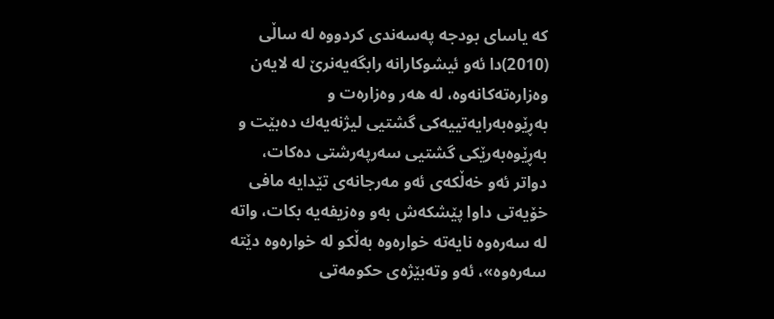كه‌ یاسای‌ بودجه‌ په‌سه‌ندی‌ كردووه‌ له‌ ساڵی‌ (2010)دا ئه‌و ئیشوكارانه‌ رابگه‌یه‌نرێ‌ له‌ لایه‌ن وه‌زاره‌ته‌كانه‌وه‌، له‌ هه‌ر وه‌زاره‌ت و به‌ڕێوه‌به‌رایه‌تییه‌كی‌ گشتیی لیژنه‌یه‌ك ده‌بێت و به‌ڕێوه‌به‌رێكی‌ گشتیی‌ سه‌رپه‌رشتی‌ ده‌كات، دواتر ئه‌و خه‌ڵكه‌ی‌ ئه‌و مه‌رجانه‌ی‌ تێدایه‌ مافی‌ خۆیه‌تی‌ داوا پێشكه‌ش به‌و وه‌زیفه‌یه‌ بكات، واته‌ له‌ سه‌ره‌وه‌ نایه‌ته‌ خواره‌وه‌ به‌ڵكو له‌ خواره‌وه‌ دێته‌ سه‌ره‌وه‌»، ئه‌و وته‌بێژه‌ی‌ حكومه‌تی‌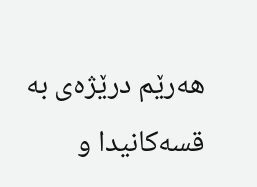هه‌رێم درێژه‌ی‌ به‌ قسه‌كانیدا و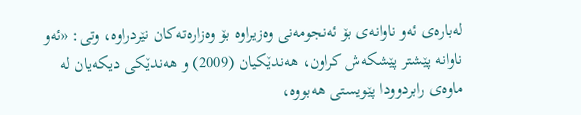له‌باره‌ی‌ ئه‌و ناوانه‌ی‌ بۆ ئه‌نجومه‌نی‌ وه‌زیراوه‌ بۆ وه‌زاره‌ته‌كان نێردراوه‌، وتی‌: «ئه‌و ناوانه‌ پێشتر پێشكه‌ش كراون، هه‌ندێكیان (2009) و هه‌ندێكی‌ دیكه‌یان له‌ ماوه‌ی‌ رابردوودا پێویستی‌ هه‌بووه‌،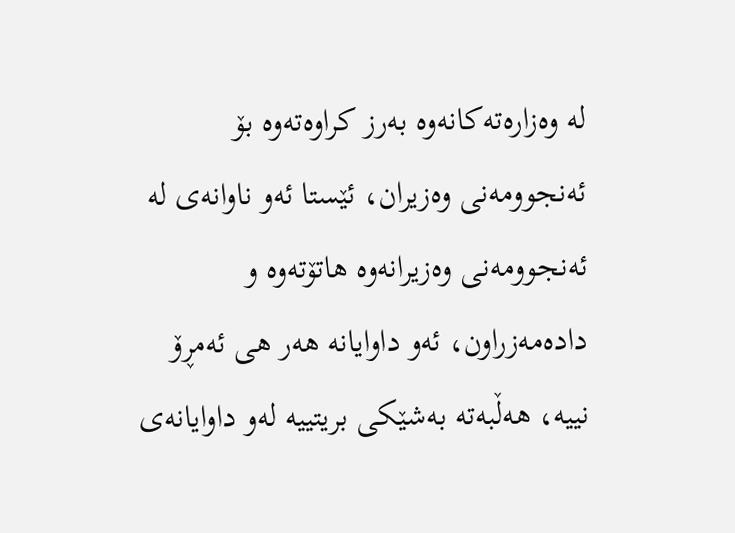له‌ وه‌زاره‌ته‌كانه‌وه‌ به‌رز كراوه‌ته‌وه‌ بۆ ئه‌نجوومه‌نی‌ وه‌زیران، ئێستا ئه‌و ناوانه‌ی‌ له‌ ئه‌نجوومه‌نی‌ وه‌زیرانه‌وه‌ هاتۆته‌وه‌ و داده‌مه‌زراون، ئه‌و داوایانه‌ هه‌ر هی‌ ئه‌مڕۆ نییه‌، هه‌ڵبه‌ته‌ به‌شێكی‌ بریتییه‌ له‌و داوایانه‌ی‌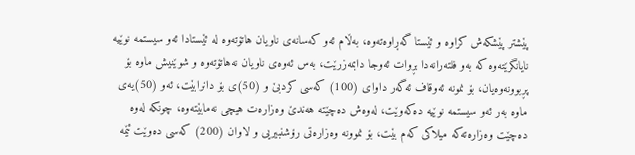پێشتر پێشكه‌ش كراوه‌ و ئێستا گه‌ڕاوه‌ته‌وه‌، به‌ڵام ئه‌و كه‌سانه‌ی‌ ناویان هاتۆته‌وه‌ له‌ ئێستادا ئه‌و سیستمه‌ نوێیه‌ نایانگرێته‌وه‌ كه‌ به‌و فلته‌رانه‌دا بڕوات ئه‌وجا دابمه‌زرێت، به‌س ئه‌وه‌ی‌ ناویان نه‌هاتۆته‌وه‌ و شوێنیش ماوه‌ بۆ پڕبوونه‌وه‌یان، بۆ نمونه‌ ئه‌وقاف ئه‌گه‌ر داوای‌ (100) كه‌سی‌ كردبێ‌ و (50)ی‌ بۆ دانرابێت، ئه‌و (50)یه‌ی‌ ماوه‌ به‌ر ئه‌و سیستمه‌ نوێیه‌ ده‌كه‌وێت، له‌وه‌ش ده‌چێته‌ هه‌ندێ وه‌زاره‌ت هیچی‌ نه‌مابێته‌وه‌، چونكه‌ له‌وه‌ ده‌چێت وه‌زاره‌ته‌كه‌ میلاكی‌ كه‌م بێت، بۆ نموونه‌ وه‌زاره‌تی‌ رۆشنبیریی‌ و لاوان (200) كه‌سی‌ ده‌وێت ئێمه‌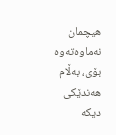هیچمان نه‌ماوه‌ته‌وه‌ بۆی‌، به‌ڵام هه‌ندێكی‌ دیكه‌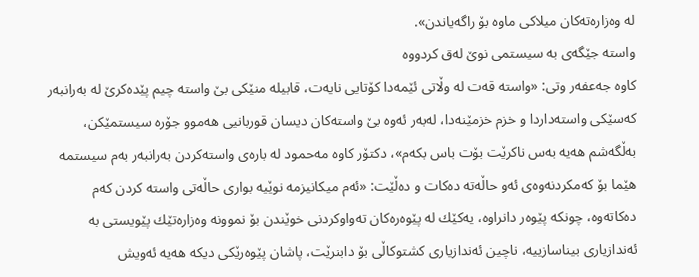له‌ وه‌زاره‌ته‌كان میلاكی‌ ماوه‌ بۆ راگه‌یاندن».
واسته‌ جێگه‌ی‌ به‌ سیستمی‌ نوێ له‌ق كردووه‌
كاوه‌ جه‌عفه‌ر وتی‌: «واسته‌ قه‌ت له‌ وڵاتی‌ ئێمه‌دا كۆتایی نایه‌ت، قابیله‌ منێكی‌ بێ‌ واسته‌ چیم پێده‌كرێ له‌ به‌رانبه‌ر كه‌سێكی‌ واسته‌داردا و خزم خزمێنه‌دا، له‌به‌ر ئه‌وه‌ بێ‌ واسته‌كان دیسان قوربانیی‌ هه‌موو جۆره‌ سیستمێكن، به‌ڵگه‌شم هه‌یه‌ به‌س ناكرێت بۆت باس بكه‌م»، دكتۆر كاوه‌ مه‌حمود له‌ باره‌ی‌ واسته‌كردن به‌رانبه‌ر به‌م سیستمه‌ هێما بۆ كه‌مكردنه‌وه‌ی‌ ئه‌و حاڵه‌ته‌ ده‌كات و ده‌ڵێت: «ئه‌م میكانیزمه‌ نوێیه‌ بواری‌ حاڵه‌تی‌ واسته‌ كردن كه‌م ده‌كاته‌وه‌، چونكه‌ پێوه‌ر دانراوه‌، یه‌كێك له‌ پێوه‌ره‌كان ته‌واوكردنی‌ خوێندن بۆ نموونه‌ وه‌زاره‌تێك پێویستی‌ به‌ ئه‌ندازیاری‌ بیناسازییه‌، ناچین ئه‌ندازیاری‌ كشتوكاڵی‌ بۆ دابنرێت، پاشان پێوه‌رێكی‌ دیكه‌ هه‌یه‌ ئه‌ویش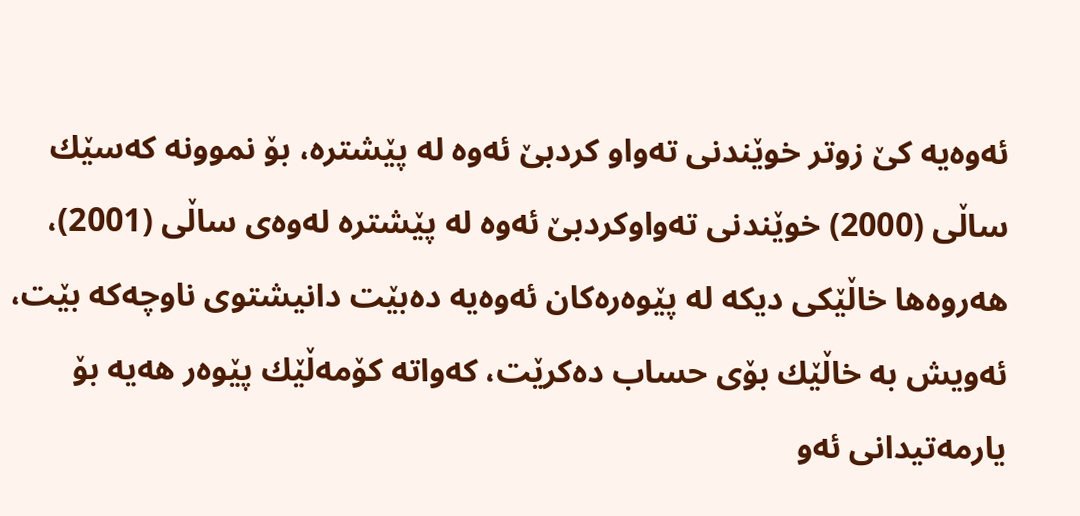ئه‌وه‌یه‌ كێ‌ زوتر خوێندنی‌ ته‌واو كردبێ‌ ئه‌وه‌ له‌ پێشتره‌، بۆ نموونه‌ كه‌سێك ساڵی‌ (2000) خوێندنی‌ ته‌واوكردبێ‌ ئه‌وه‌ له‌ پێشتره‌ له‌وه‌ی‌ ساڵی‌ (2001)، هه‌روه‌ها خاڵێكی‌ دیكه‌ له‌ پێوه‌ره‌كان ئه‌وه‌یه‌ ده‌بێت دانیشتوی‌ ناوچه‌كه‌ بێت، ئه‌ویش به‌ خاڵێك بۆی‌ حساب ده‌كرێت، كه‌واته‌ كۆمه‌ڵێك پێوه‌ر هه‌یه‌ بۆ یارمه‌تیدانی‌ ئه‌و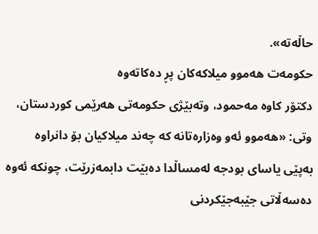حاڵه‌ته‌».
حكومه‌ت هه‌موو میلاكه‌كان پڕ ده‌كاته‌وه‌
دكتۆر كاوه‌ مه‌حمود، وته‌بێژی‌ حكومه‌تی‌ هه‌رێمی‌ كوردستان، وتی‌: «هه‌موو ئه‌و وه‌زاره‌تانه‌ كه‌ چه‌ند میلاكیان بۆ دانراوه‌ به‌پێی‌ یاسای‌ بودجه‌ له‌مساڵدا ده‌بێت دابمه‌زرێت، چونكه‌ ئه‌وه‌ ده‌سه‌ڵاتی‌ جێبه‌جێكردنی‌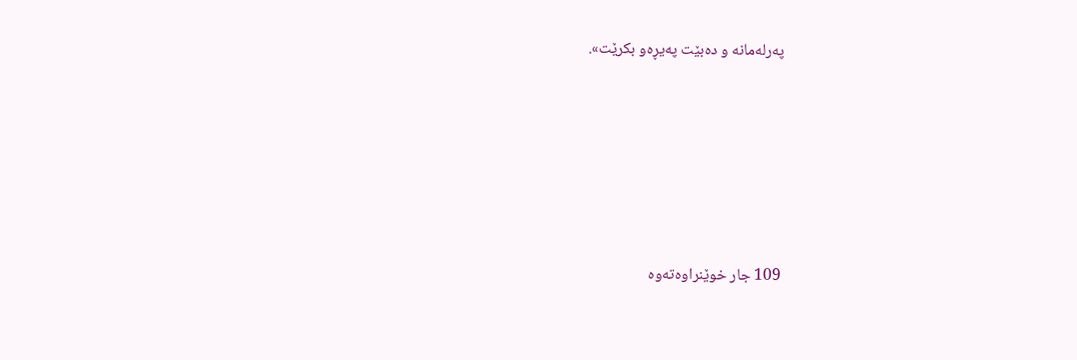په‌رله‌مانه‌ و ده‌بێت په‌یڕه‌و بكرێت».






109 جار خوێنراوه‌ته‌وه‌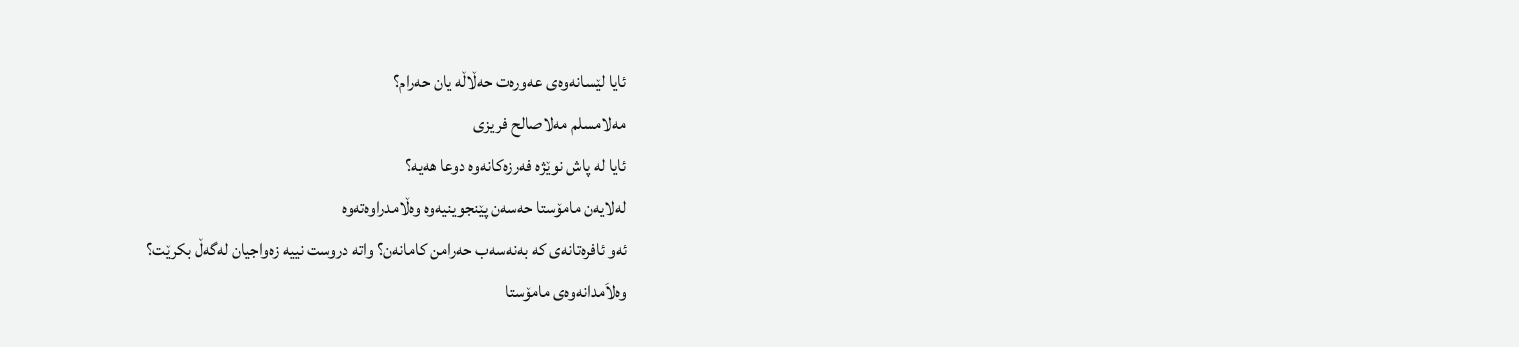ئایا لێسانه‌وه‌ی‌ عه‌وره‌ت حه‌ڵاڵه‌ یان حه‌رام؟
مه‌لامسلم مه‌لاصالح فریزی‌
ئایا له‌ پاش نوێژه‌ فه‌رزه‌كانه‌وه‌ دوعا هه‌یه‌؟
له‌لایه‌ن مامۆستا حه‌سه‌ن پێنجوینیه‌وه‌ وه‌ڵامدراوه‌ته‌وه‌
ئه‌و ئافره‌تانه‌ی‌ كه‌ به‌نه‌سه‌ب حه‌رامن كامانه‌ن؟ واته‌ دروست نییه‌ زه‌واجیان له‌گه‌ڵ بكرێت؟
وه‌لاَمدانه‌وه‌ی‌ مامۆستا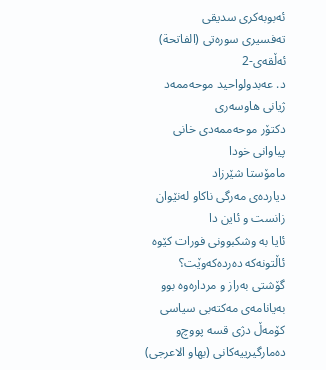ئه‌بوبه‌كری‌ سدیقی‌
ته‌فسیری‌ سوره‌تی‌ (الفاتحة) ئه‌ڵقه‌ی‌-2
د. عه‌بدولواحید موحه‌ممه‌د
ژیانی‌ هاوسه‌ری‌
دكتۆر موحه‌ممه‌دی‌ خانی‌
پیاوانی‌ خودا
مامۆستا شێرزاد
دیاردەی مەرگی ناكاو لەنێوان زانست و ئاین دا
ئایا به ‌وشكبوونی فورات كێوه‌ ئاڵتونه‌كه‌ ده‌رده‌كه‌وێت؟
گۆشتى به‌راز و مرداره‌وه‌ بوو
به‌یانامه‌ی‌ مه‌كته‌بی‌ سیاسی‌ كۆمه‌ڵ‌ دژی‌ قسه‌ پووچ‌و ده‌مارگیرییه‌كانی‌ (بها‌‌و الا‌عرجی)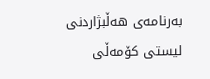به‌رنامه‌ی‌ هه‌ڵبژاردنی‌ لیستی‌ كۆمه‌ڵی‌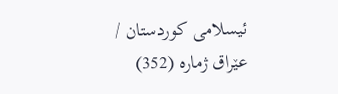ئیسلامی‌ كوردستان / عێراق ژماره‌ (352)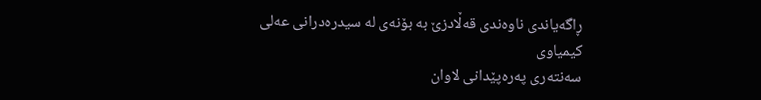ڕاگه‌یاندی ناوه‌ندی قه‌ڵادزێ به‌ بۆنه‌ی له‌ سیدره‌درانی عه‌لی کیمیاوی
سه‌نته‌ری‌ په‌ره‌پێدانی‌ لاوان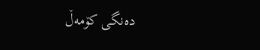ده‌نگی‌ كۆمه‌ڵ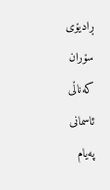ڕادیۆی‌ سۆران
كه‌ناڵی‌ ئاسمانی‌ په‌یام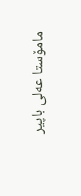مامۆستا عەلی باپیر